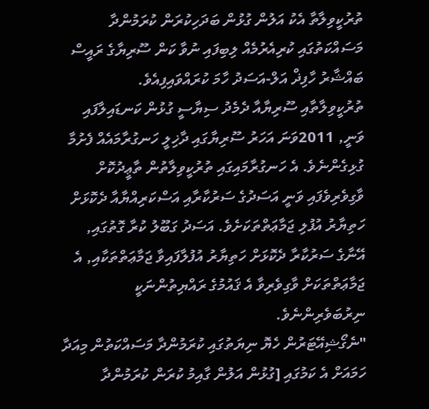ތުރުކީވިލާތާ އެކު އަލުން ގުޅުން ބަދަހިކުރަން ކުރަމުންދާ މަސައްކަތުގައި ކުރިއެރުމެއް ލިބިފައި ނުވާ ކަން ސޫރިޔާގެ ރައީސް ބައްޝާރު ހާފިޛް އަލް-އަސަދު ހާމަ ކުރައްވައިފިއެވެ.
ތުރުކީވިލާތާއި ސޫރިޔާއާ ދެމެދު ސިޔާސީ ގުޅުން ކަނޑައިލާފައި ވަނީ, 2011ވަނަ އަހަރު ސޫރިޔާގައި ދާޚިލީ ހަނގުރާމައެއް ފެށުމާ ގުޅިގެންނެވެ. އެ ހަނގުރާމައިގައި ތުރުކީވިލާތުން ތާޢީދުކޮށް ވާގިވެރިވެފައި ވަނީ އަސަދުގެ ސަރުކާރާއި އަސްކަރިއްޔާއާ ދެކޮޅަށް ހަތިޔާރު އުފުލި ޖަމާޢަތްތަކަށެވެ. އަސަދު ގަބޫލު ކުރާ ގޮތުގައި, އޭނާގެ ސަރުކާރާ ދެކޮޅަށް ހަތިޔާރު އުފުލާފައިވާ ޖަމާޢަތްތަކާއި, އެ ޖަމާޢަތްތަކަށް ވާގިވެރިވާ އެ ޤައުމުގެ ރައްޔިތުންނަކީ ނިރުބަވެރިންނެވެ.
"ނެގޯޝިއޭޓަރުން ހެޔޮ ނިޔަތުގައި ކުރަމުންދާ މަސައްކަތުން މިއަދާ ހަމައަށް އެ ކަމުގައި [ގުޅުން އަލުން ގާއިމު ކުރަން ކުރަމުންދާ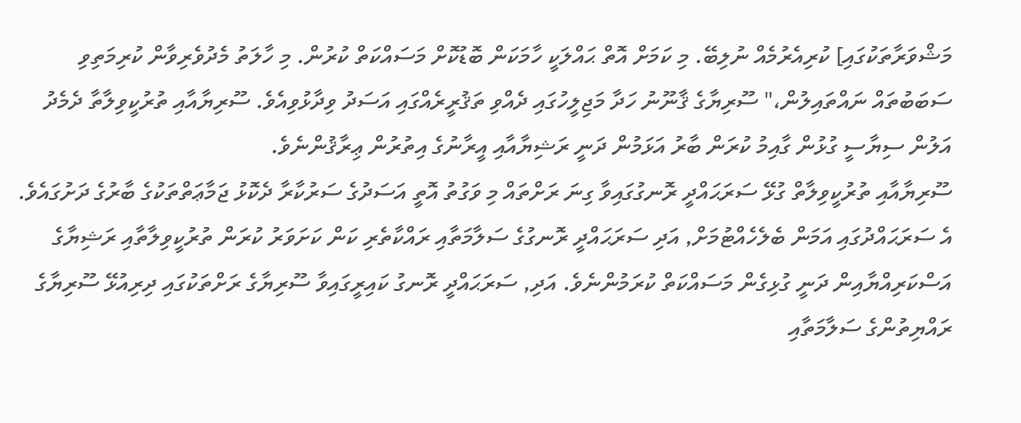މަޝްވަރާތަކުގައި] ކުރިއެރުމެއް ނުލިބޭ. މި ކަމަށް އޮތް ޙައްލަކީ ހާމަކަން ބޮޑުކޮށް މަސައްކަތް ކުރުން. މި ހާލަތު މެދުވެރިވާން ކުރިމަތިވި ސަބަބުތައް ނައްތައިލުން،" ސޫރިޔާގެ ޤާނޫނު ހަދާ މަޖިލީހުގައި ދެއްވި ތަޤުރީރެއްގައި އަސަދު ވިދާޅުވިއެވެ. ސޫރިޔާއާއި ތުރުކީވިލާތާ ދެމެދު އަލުން ސިޔާސީ ގުޅުން ގާއިމު ކުރަން ބާރު އަޅަމުން ދަނީ ރަޝިޔާއާއި އީރާނުގެ އިތުރުން ޢިރާޤުންނެވެ.
ސޫރިޔާއާއި ތުރުކީވިލާތް ގުޅޭ ސަރަޙައްދީ ރޮނގުގައިވާ ގިނަ ރަށްތައް މި ވަގުތު އޮތީ އަސަދުގެ ސަރުކާރާ ދެކޮޅު ޖަމާޢަތްތަކުގެ ބާރުގެ ދަށުގައެވެ. އެ ސަރަޙައްދުގައި އަމަން ބެލެހެއްޓުމަށް, އަދި ސަރަޙައްދީ ރޮނގުގެ ސަލާމަތާއި ރައްކާތެރި ކަން ކަށަވަރު ކުރަން ތުރުކީވިލާތާއި ރަޝިޔާގެ އަސްކަރިއްޔާއިން ދަނީ ގުޅިގެން މަސައްކަތް ކުރަމުންނެވެ. އަދި, ސަރަޙައްދީ ރޮނގު ކައިރީގައިވާ ސޫރިޔާގެ ރަށްތަކުގައި ދިރިއުޅޭ ސޫރިޔާގެ ރައްޔިތުންގެ ސަލާމަތާއި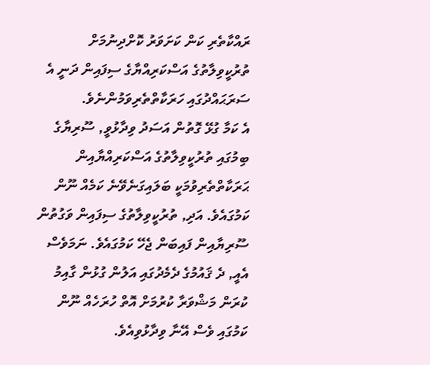ރައްކާތެރި ކަން ކަށަވަރު ކޮށްދިނުމަށް ތުރުކީވިލާތުގެ އަސްކަރިއްޔާގެ ސިފައިން ދަނީ އެ ސަރަޙައްދުގައި ހަރަކާތްތެރިވަމުންނެވެ.
އެ ކަމާ ގުޅޭ ގޮތުން އަސަދު ވިދާޅުވީ, ސޫރިޔާގެ ބިމުގައި ތުރުކީވިލާތުގެ އަސްކަރިއްޔާއިން ޙަރަކާތްތެރިވުމަކީ ބަލައިގަނެވޭނެ ކަމެއް ނޫން ކަމުގައެވެ. އަދި, ތުރުކީވިލާތުގެ ސިފައިން ވަގުތުން ސޫރިޔާއިން ފައިބަން ޖެހޭ ކަމުގައެވެ. ނަމަވެސް އެއީ, ދެ ޤައުމުގެ ދެމެދުގައި އަލުން ގުޅުން ގާއިމު ކުރަން މަޝްވަރާ ކުރުމަށް އޮތް ހުރަހެއް ނޫން ކަމުގައި ވެސް އޭނާ ވިދާޅުވިއެވެ.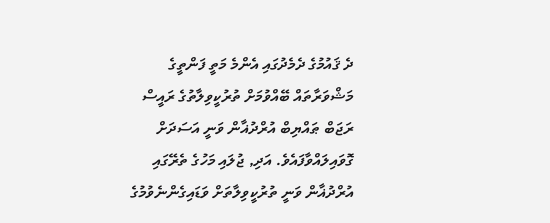ދެ ޤައުމުގެ ދެމެދުގައި އެންމެ މަތީ ފަންތީގެ މަޝްވަރާތައް ބޭއްވުމަށް ތުރުކީވިލާތުގެ ރައީސް ރަޖަބް ޠައްޔިބް އުރްދުޣާން ވަނީ އަސަދަށް ގޮވައިލައްވާފައެވެ. އަދި, ޖުލައި މަހުގެ ތެރޭގައި އުރްދުޣާން ވަނީ ތުރުކީވިލާތަށް ވަޑައިގެންނެވުމުގެ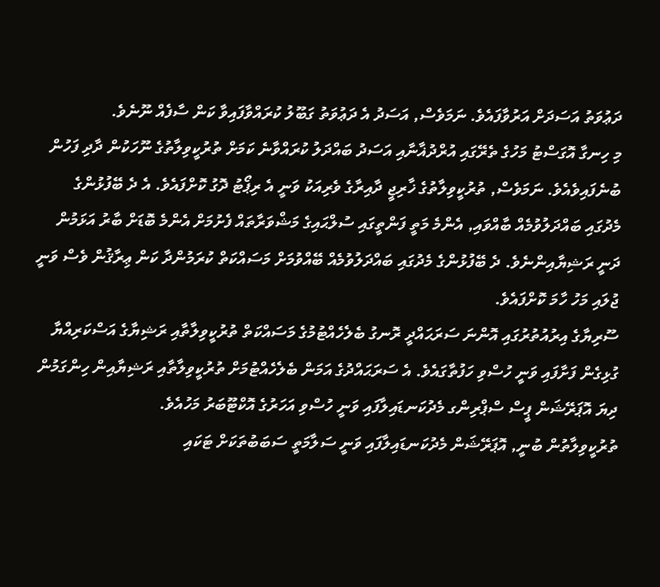ދަޢުވަތު އަސަދަށް އަރުވާފައެވެ. ނަމަވެސް, އަސަދު އެ ދަޢުވަތު ގަބޫލު ކުރައްވާފައިވާ ކަން ސާފެއް ނޫނެވެ.
މި ހިނގާ އޮގަސްޓު މަހުގެ ތެރޭގައި އުރްދުޣާނާއި އަސަދު ބައްދަލު ކުރައްވާނެ ކަމަށް ތުރުކީވިލާތުގެ ނޫހަކުން ދާދި ފަހުން ބުނެފައިވެއެވެ. ނަމަވެސް, ތުރުކީވިލާތުގެ ޚާރިޖީ ދާއިރާގެ ވެރިއަކު ވަނީ އެ ރިޕޯޓު ދޮގު ކޮށްފައެވެ. އެ ދެ ބޭފުޅުންގެ މެދުގައި ބައްދަލުވުމެއް ބާއްވައި, އެންމެ މަތީ ފަންތީގައި ސުލްޙައިގެ މަޝްވަރާތައް ފެށުމަށް އެންމެ ބޮޑަށް ބާރު އަޅަމުން ދަނީ ރަޝިޔާއިންނެވެ. ދެ ބޭފުޅުންގެ މެދުގައި ބައްދަލުވުމެއް ބޭއްވުމަށް މަސައްކަތް ކުރަމުންދާ ކަން ޢިރާޤުން ވެސް ވަނީ ޖުލައި މަހު ހާމަ ކޮށްފައެވެ.
ސޫރިޔާގެ އިރުއުތުރުގައި އޮންނަ ސަރަޙައްދީ ރޮނގު ބެލެހެއްޓުމުގެ މަސައްކަތް ތުރުކީވިލާތާއި ރަޝިޔާގެ އަސްކަރިއްޔާ ގުޅިގެން ފަށާފައި ވަނީ ހުސްވި ހަފުތާގައެވެ. އެ ސަރަޙައްދުގެ އަމަން ބެލެހެއްޓުމަށް ތުރުކީވިލާތާއި ރަޝިޔާއިން ހިންގަމުން ދިޔަ އޮޕަރޭޝަން ޕީސް ސްޕްރިންގ މެދުކަނޑައިލާފައި ވަނީ ހުސްވި އަހަރުގެ އޮކްޓޫބަރު މަހުއެވެ.
ތުރުކީވިލާތުން ބުނީ, އޮޕަރޭޝަން މެދުކަނޑައިލާފައި ވަނީ ސަލާމަތީ ސަބަބުތަކަށް ޓަކައި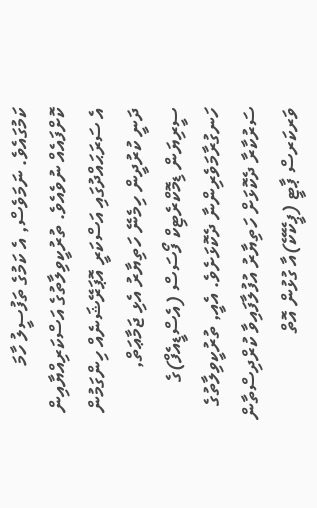ކަމުގައެވެ. ނަމަވެސް, އެ ކަމުގެ ތަފުސީލު ހާމަ ކޮށްފައެއް ނުވެއެވެ. ތުރުކީވިލާތުގެ އަސްކަރިއްޔާއިން އެ ސަރަޙައްދުގައި އަސްކަރީ އޮޕަރޭޝަނެއް ހިންގަމުން ދަނީ ކުރުދީން ހިމެނޭ ހަތިޔާރު އެޅި ޖަމާޢަތް, ސީރިޔަން ޑިމޮކްރެޓިކް ފޯސަސް (އެސްޑީއެފް)ގެ ހަނގުރާމަވެރިންނާ ދެކޮޅަށެވެ. އެއީ, ތުރުކީވިލާތުގެ ސަރުކާރާ ދެކޮޅަށް ހަތިޔާރު އުފުލާފައިވާ ކުރްދިސްތާން ވަރކަރސް ޕާޓީ (ޕީކޭކޭ)އާ ގުޅުން އޮތް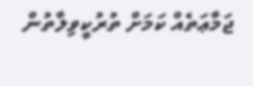ޖަމާޢަތެއް ކަމަށް ތުރުކީވިލާތުން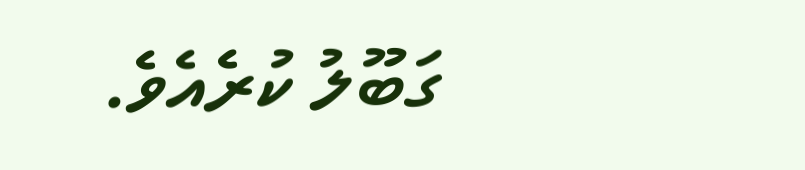ގަބޫލު ކުރެއެވެ.